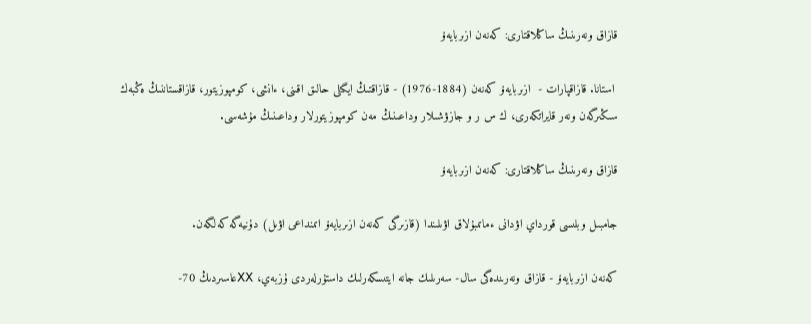قازاق ونەرىنىڭ ساڭلاقتارى: كەنەن ازىربايەۆ

 استانا. قازاقپارات -  ازىربايەۆ كەنەن (1884-1976) - قازاقتىڭ ايگىلى حالىق اقىنى، ءانشى، كومپوزيتور، قازاقستاننىڭ ەڭبەك سىڭىرگەن ونەر قايراتكەرى، ك س ر و جازۋشىلار وداعىنىڭ مەن كومپوزيتورلار وداعىنىڭ مۇشەسى.

قازاق ونەرىنىڭ ساڭلاقتارى: كەنەن ازىربايەۆ

جامبىل وبلىسى قورداي اۋدانى ءماتىبۇلاق اۋىلىندا (قازىرگى كەنەن ازىربايەۆ اتىنداعى اۋىل) دۇنيەگە كەلگەن.

كەنەن ازىربايەۆ - قازاق ونەرىندەگى سال- سەرىلىك جانە ايتىسكەرلىك داستۇرلەردى ۇزبەي، ⅩⅩعاسىردىڭ 70-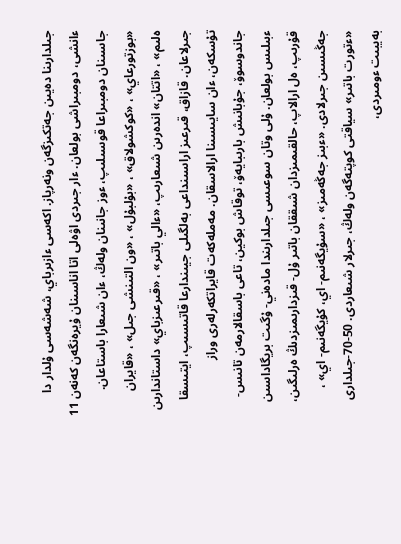جىلدارىنا دەيىن جەتكىزگەن ونەرپاز. اكەسى ءازىرباي، شەشەسى ۇلدار دا ءانشى، دومبىراشى بولعان. ءار جىردى اۋەلى اتا اناسىنان ۇيرەنگەن كەنەن 11 جاسىنان دومبىراعا قوسىلىپ، ءوز جانىنان ولەڭ، ءان شىعارا باستاعان. «بوزتورعاي» ، «كوكشولاق» ، «بۇلبۇل» ، «ون التىنشى جىل» ، «قايران ەلىم» ، «اتتان» اندەرىن شىعارىپ، «ءالي باتىر» ، «قىرعىزباي» داستاندارىن جىرلاعان. قازاق، قىرعىز اراسىنداعى بەلگىلى جيىندارعا قاتىسىپ، ايتىسقا تۇسكەن، ءان سايىسىنا ارالاسقان. مەملەكەت قايراتكەرلەرى وراز جاندوسوۆ، جۇبانىش بارىبايەۆ، توقاش بوكين، تاعى باسقالارمەن تانىس- ءبىلىس بولعان. ۇلى وتان سوعىسى جىلدارىندا مادەني- ۇگىت بريگاداسىن قۇرىپ، ەل ارالاپ، حالقىمىزدان شىققان باتىر ۇل- قىزدارىمىزدىڭ ەرلىگىن، جەڭىسىن جىرلادى. «ءبىز جەڭەمىز» ، «سۇيگەنىم- اي، كۇيگەنىم- اي» ، «ءتورت باتىر» سياقتى كوپتەگەن ولەڭ، جىرلار شىعاردى. 50-70-جىلدارى بەيبىت ءومىردى،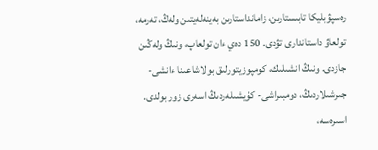رەسپۋبليكا تابىستارىن، زامانداستارىن بەينەلەيتىن ولەڭ، تەرمە، تولعاۋ داستاندارى تۋدى. 150 دەي ءان تولعاپ، ونىڭ ولەڭىن جازدى. ونىڭ انشىلىك، كومپوزيتورلىق بولاشاعىنا ءانشى- جىرشىلاردىڭ، دومبىراشى- كۇيشىلەردىڭ اسەرى زور بولدى. اسىرەسە،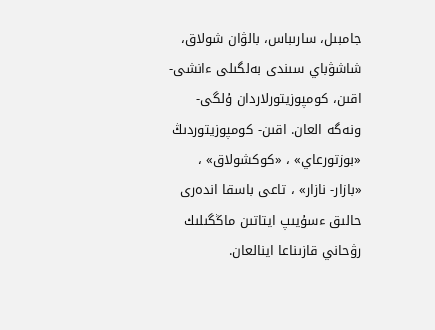جامبىل، سارىباس، بالۋان شولاق، شاشۋباي سىندى بەلگىلى ءانشى- اقىن، كومپوزيتورلاردان ۇلگى- ونەگە العان. اقىن- كومپوزيتوردىڭ «بوزتورعاي» ، «كوكشولاق» ، «بازار- نازار» ، تاعى باسقا اندەرى حالىق ءسۇيىپ ايتاتىن ماڭگىلىك رۋحاني قازىناعا اينالعان.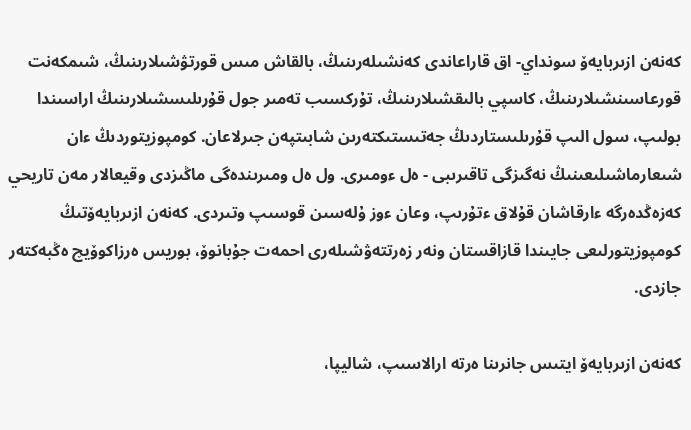كەنەن ازىربايەۆ سونداي- اق قاراعاندى كەنشىلەرىنىڭ، بالقاش مىس قورتۋشىلارىنىڭ، شىمكەنت قورعاسىنشىلارىنىڭ، كاسپي بالىقشىلارىنىڭ، تۇركسىب تەمىر جول قۇرىلىسشىلارىنىڭ اراسىندا بولىپ، سول الىپ قۇرىلىستاردىڭ جەتىستىكتەرىن شابىتپەن جىرلاعان. كومپوزيتوردىڭ ءان شىعارماشىلىعىنىڭ نەگىزگى تاقىرىبى - ەل ءومىرى. ول ەل ومىرىندەگى ماڭىزدى وقيعالار مەن تاريحي كەزەڭدەرگە ءارقاشان قۇلاق ءتۇرىپ، وعان ءوز ۇلەسىن قوسىپ وتىردى. كەنەن ازىربايەۆتىڭ كومپوزيتورلىعى جايىندا قازاقستان ونەر زەرتتەۋشىلەرى احمەت جۇبانوۆ، بوريس ەرزاكوۆيچ ەڭبەكتەر جازدى.

كەنەن ازىربايەۆ ايتىس جانرىنا ەرتە ارالاسىپ، شاليپا،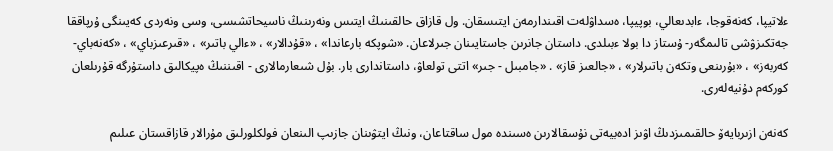ءلاتيپا، كەنەقوجا، ءابدىعالي، بوپيپا، ەسداۋلەت اقىندارمەن ايتىسقان. ول قازاق حالقىنىڭ ايتىس ونەرىنىڭ ناسيحاتشىسى، وسى ونەردى كەيىنگى ۇرپاققا جەتكىزۋشى تالىمگەر- ۇستاز دا بولا ءبىلدى. داستان جانرىن جاستايىنان جىرلاعان. «شوپكە بارعاندا» ، «قۇدالار» ، «ءالي باتىر» ، «قىرعىزباي» ، «كەنەباي- كەربەز» ، «بۇرىنعى وتكەن باتىرلار» ، «جالعىز قاز» . «جامبىل - جىر» اتتى تولعاۋ، داستاندارى بار. بۇل شىعارمالارى - اقىننىڭ ەپيكالىق داستۇرگە قۇرىلعان كوركەم دۇنيەلەرى.

كەنەن ازىربايەۆ حالقىمىزدىڭ اۋىز ادەبيەتى نۇسقالارىن ەسىندە مول ساقتاعان، ونىڭ ايتۋىنان جازىپ الىنعان فولكلورلىق مۇرالار قازاقستان عىلىم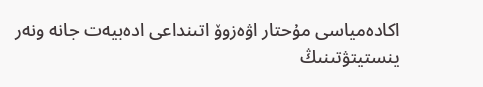اكادەمياسى مۇحتار اۋەزوۆ اتىنداعى ادەبيەت جانە ونەر ينستيتۋتىنىڭ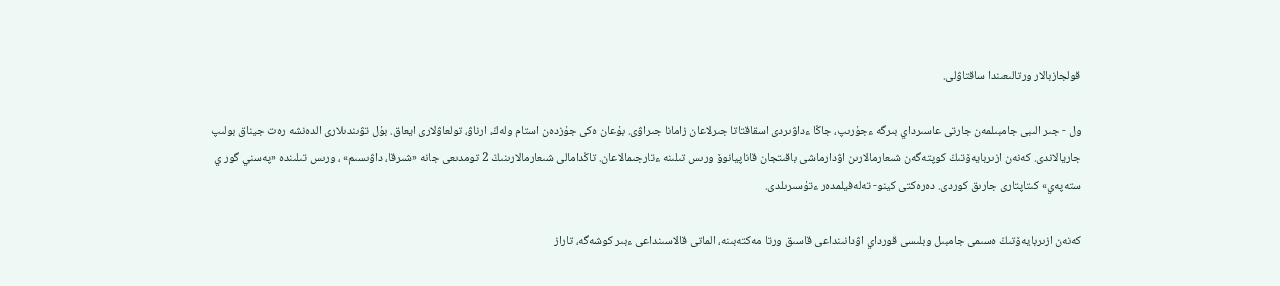قولجازبالار ورتالىعىندا ساقتاۋلى.

ول - جىر الىبى جامبىلمەن جارتى عاسىرداي بىرگە ءجۇرىپ، جاڭا ءداۋىردى اسقاقتاتا جىرلاعان زامانا جىراۋى. بۇعان ەكى جۇزدەن استام ولەڭ، ارناۋ، تولعاۋلارى ايعاق. بۇل تۋىندىلارى الدەنشە رەت جيناق بولىپ جاريالاندى. كەنەن ازىربايەۆتىڭ كوپتەگەن شىعارمالارىن اۋدارماشى باقىتجان قاناپيانوۆ ورىس تىلىنە ءتارجىمالاعان. تاڭدامالى شىعارمالارىنىڭ 2 تومدىعى جانە «شىرقا، داۋىسىم» ، ورىس تىلىندە «پەسني گور ي ستەپەي» كىتاپتارى جارىق كوردى. دەرەكتى كينو- تەلەفيلمدەر ءتۇسىرىلدى.

كەنەن ازىربايەۆتىڭ ەسىمى جامبىل وبلىسى قورداي اۋدانىنداعى قاسىق ورتا مەكتەبىنە، الماتى قالاسىنداعى ءبىر كوشەگە، تاراز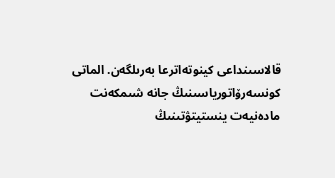قالاسىنداعى كينوتەاترعا بەرىلگەن. الماتى كونسەرۆاتورياسىنىڭ جانە شىمكەنت مادەنيەت ينستيتۋتىنىڭ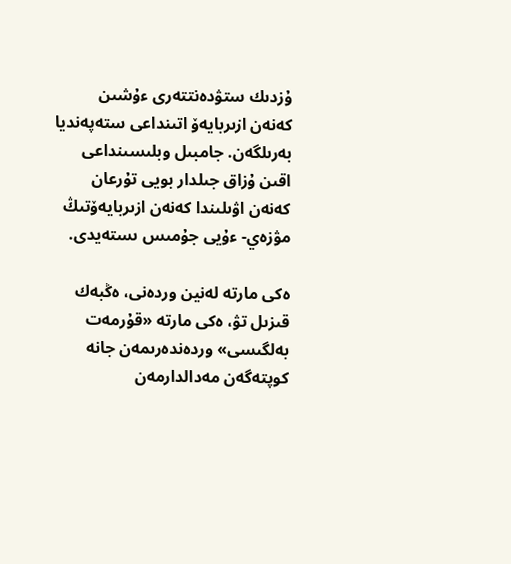ۇزدىك ستۋدەنتتەرى ءۇشىن كەنەن ازىربايەۆ اتىنداعى ستەپەنديا بەرىلگەن. جامبىل وبلىسىنداعى اقىن ۇزاق جىلدار بويى تۇرعان كەنەن اۋىلىندا كەنەن ازىربايەۆتىڭ مۋزەي- ءۇيى جۇمىس ىستەيدى.

ەكى مارتە لەنين وردەنى، ەڭبەك قىزىل تۋ، ەكى مارتە «قۇرمەت بەلگىسى» وردەندەرىمەن جانە كوپتەگەن مەدالدارمەن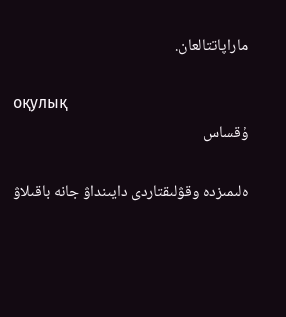ماراپاتتالعان.

оқулық
ۇقساس

ەلىمىزدە وقۋلىقتاردى دايىنداۋ جانە باقىلاۋ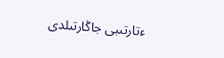ءتارتىبى جاڭارتىلدى